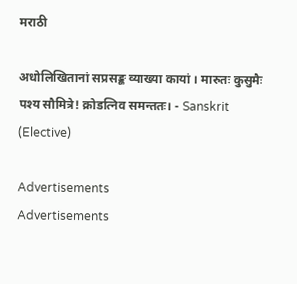मराठी

अधोलिखितानां सप्रसङ्क व्याख्या कायां । मारुतः कुसुमैः पश्य सौमित्रे! क्रोडत्निव समन्ततः। - Sanskrit (Elective)

Advertisements
Advertisements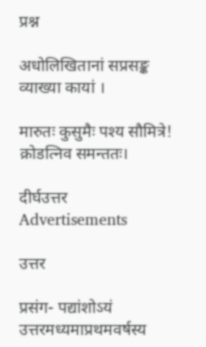प्रश्न

अधोलिखितानां सप्रसङ्क व्याख्या कायां ।

मारुतः कुसुमैः पश्य सौमित्रे! क्रोडत्निव समन्ततः।

दीर्घउत्तर
Advertisements

उत्तर

प्रसंग- पद्यांशोऽयं उत्तरमध्यमाप्रथमवर्षस्य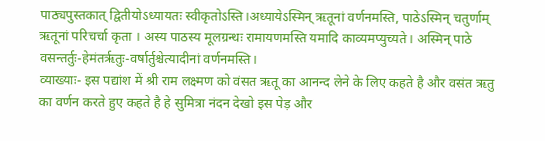पाठ्यपुस्तकात् द्वितीयोऽध्यायतः स्वीकृतोऽस्ति।अध्यायेऽस्मिन् ऋतूनां वर्णनमस्ति, पाठेऽस्मिन् चतुर्णाम् ऋतूनां परिचर्चा कृता । अस्य पाठस्य मूलग्रन्थः रामायणमस्ति यमादि काव्यमप्युच्यते। अस्मिन् पाठे वसन्तर्तुः-हेमंतर्ऋतुः-वर्षार्तुश्चेत्यादीनां वर्णनमस्ति।
व्याख्याः- इस पद्यांश में श्री राम लक्ष्मण को वंसत ऋतू का आनन्द लेने के लिए कहते है और वसंत ऋतु का वर्णन करते हुए कहते है हे सुमित्रा नंदन देखो इस पेड़ और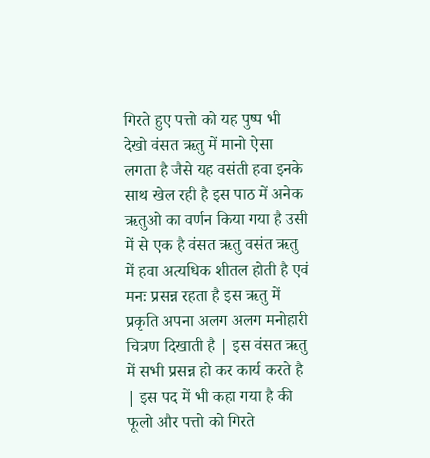गिरते हुए पत्तो को यह पुष्प भी देखो वंसत ऋतु में मानो ऐसा लगता है जैसे यह वसंती हवा इनके साथ खेल रही है इस पाठ में अनेक ऋतुओ का वर्णन किया गया है उसी में से एक है वंसत ऋतु वसंत ऋतु में हवा अत्यधिक शीतल होती है एवं मनः प्रसन्न रहता है इस ऋतु में प्रकृति अपना अलग अलग मनोहारी चित्रण दिखाती है | इस वंसत ऋतु में सभी प्रसन्न हो कर कार्य करते है | इस पद में भी कहा गया है की फूलो और पत्तो को गिरते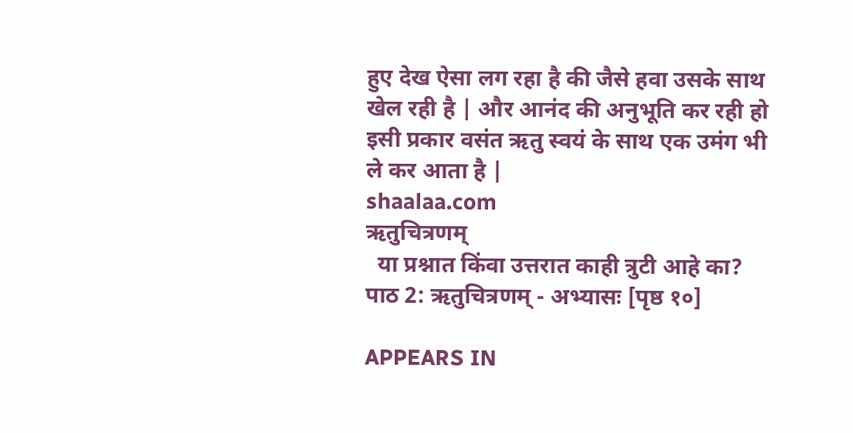हुए देख ऐसा लग रहा है की जैसे हवा उसके साथ खेल रही है | और आनंद की अनुभूति कर रही हो इसी प्रकार वसंत ऋतु स्वयं के साथ एक उमंग भी ले कर आता है |
shaalaa.com
ऋतुचित्रणम्
  या प्रश्नात किंवा उत्तरात काही त्रुटी आहे का?
पाठ 2: ऋतुचित्रणम् - अभ्यासः [पृष्ठ १०]

APPEARS IN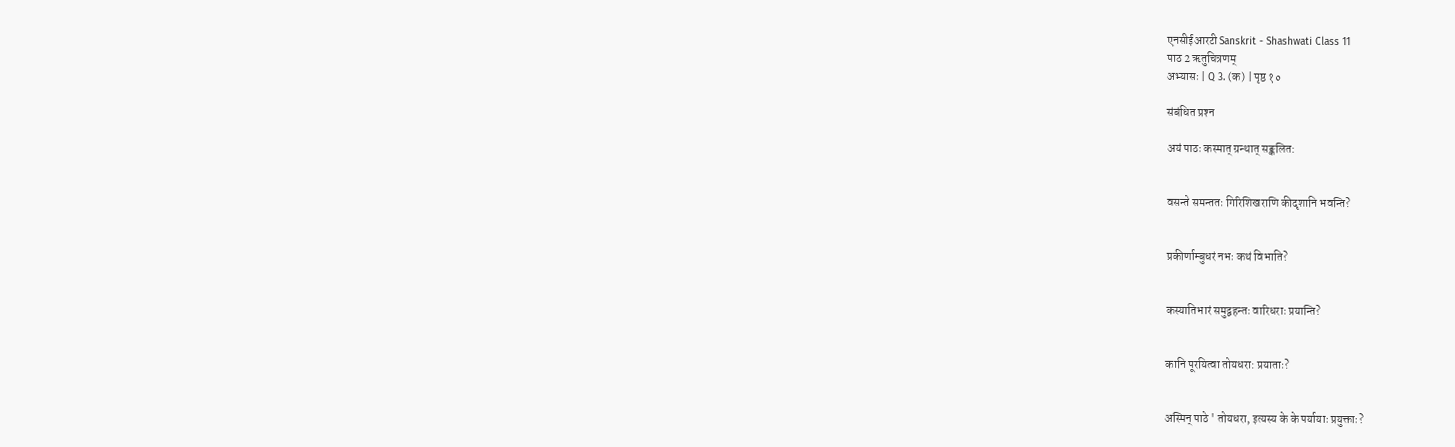एनसीईआरटी Sanskrit - Shashwati Class 11
पाठ 2 ऋतुचित्रणम्
अभ्यासः | Q 3. (क) | पृष्ठ १०

संबंधित प्रश्‍न

अयं पाठः कस्मात्‌ ग्रन्थात्‌ सङ्कलित:


वसन्ते समन्ततः गिरिशिखराणि कीदृशानि भवन्ति?


प्रकीर्णाम्बुधरं नभः कथं विभाति?


कस्यातिभारं समुद्वहन्तः वारिधराः प्रयान्ति?


कानि पूरयित्वा तोयधरा: प्रयाताः?


अस्मिन्‌ पाठे ' तोयधरा, इत्यस्य के के पर्यायाः प्रयुक्ताः?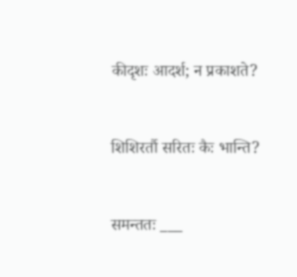कीदृशः आदर्श; न प्रकाशते?


शिशिरर्तौ सरितः कैः भान्ति?


समन्ततः ___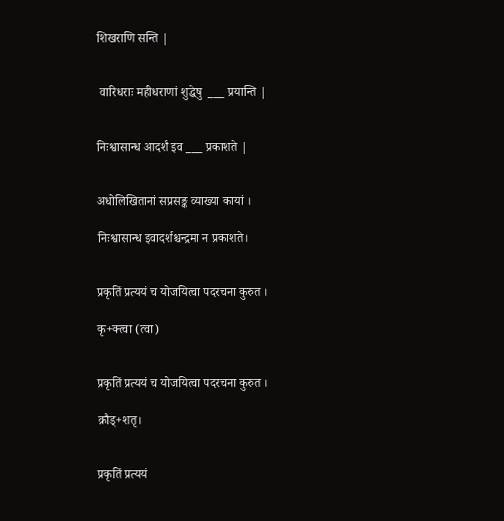शिखराणि सन्ति |


 वारिधराः महीधराणां शुद्धेषु  ___ प्रयान्ति |


निःश्वासान्ध आदर्शं इव ___ प्रकाशते |


अधोलिखितानां सप्रसङ्क व्याख्या कायां ।

निःश्वासान्ध इवादर्शश्चन्द्रमा न प्रकाशते।


प्रकृतिं प्रत्ययं च योजयित्वा पदरचना कुरुत ।

कृ+क्त्वा (त्वा)


प्रकृतिं प्रत्ययं च योजयित्वा पदरचना कुरुत ।

क्रौड्‌+शतृ।


प्रकृतिं प्रत्ययं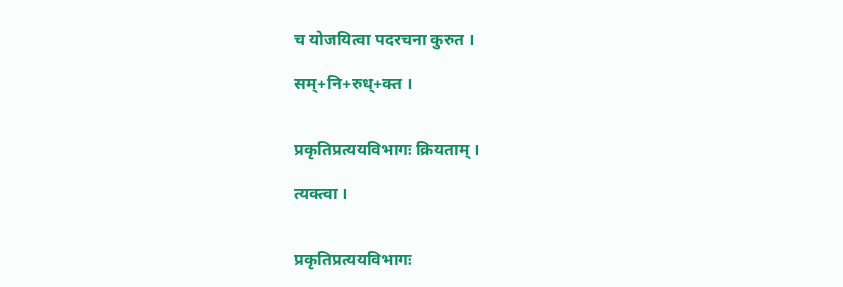च योजयित्वा पदरचना कुरुत ।

सम्‌+नि+रुध्‌+क्त ।


प्रकृतिप्रत्ययविभागः क्रियताम्‌ ।

त्यक्त्वा ।


प्रकृतिप्रत्ययविभागः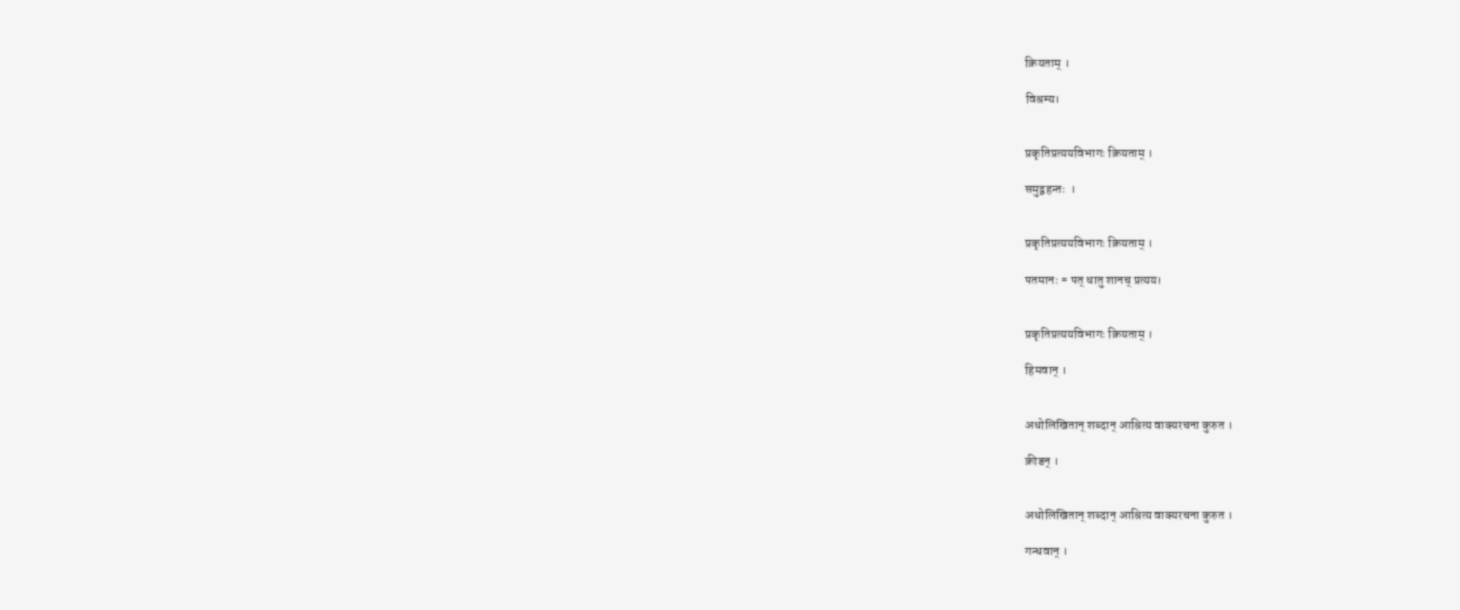क्रियताम्‌ ।

विश्रम्य।


प्रकृतिप्रत्ययविभागः क्रियताम्‌ ।

समुद्वहन्तः  ।


प्रकृतिप्रत्ययविभागः क्रियताम्‌ ।

पतमानः = पत् धातु शानच् प्रत्यय।


प्रकृतिप्रत्ययविभागः क्रियताम्‌ ।

हिमवान्‌ ।


अधोलिखितान्‌ शब्दान्‌ आश्रित्य वाक्यरचना कुरुत ।

क्रीडन्‌ ।


अधोलिखितान्‌ शब्दान्‌ आश्रित्य वाक्यरचना कुरुत ।

गन्धवान्‌ ।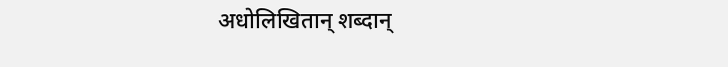अधोलिखितान्‌ शब्दान्‌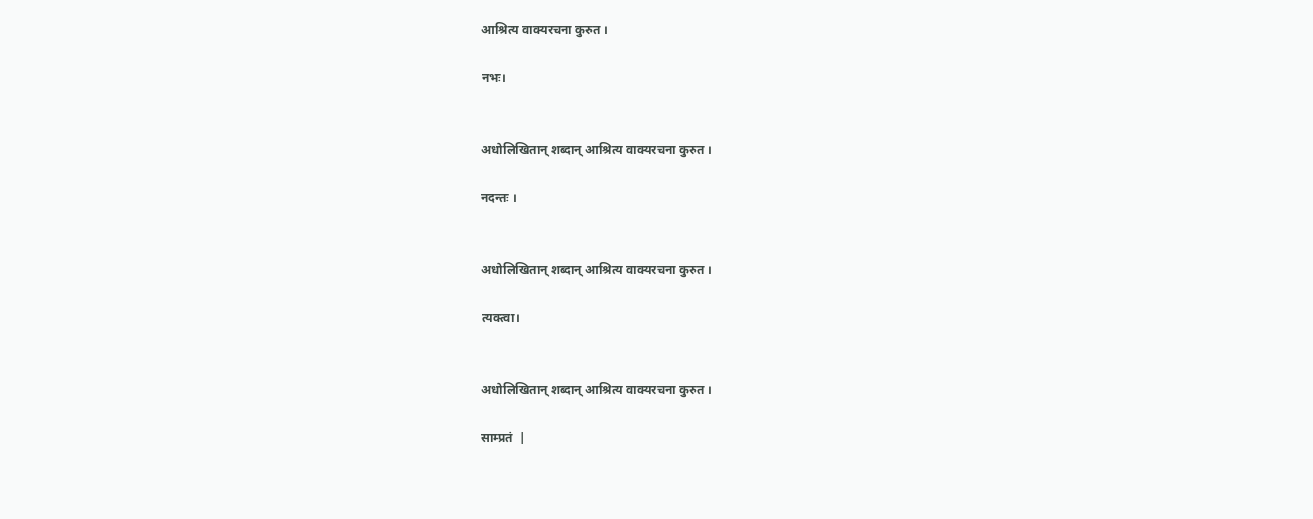आश्रित्य वाक्यरचना कुरुत ।

नभः।


अधोलिखितान्‌ शब्दान्‌ आश्रित्य वाक्यरचना कुरुत ।

नदन्तः ।


अधोलिखितान्‌ शब्दान्‌ आश्रित्य वाक्यरचना कुरुत ।

त्यक्त्वा।


अधोलिखितान्‌ शब्दान्‌ आश्रित्य वाक्यरचना कुरुत ।

साम्प्रतं  |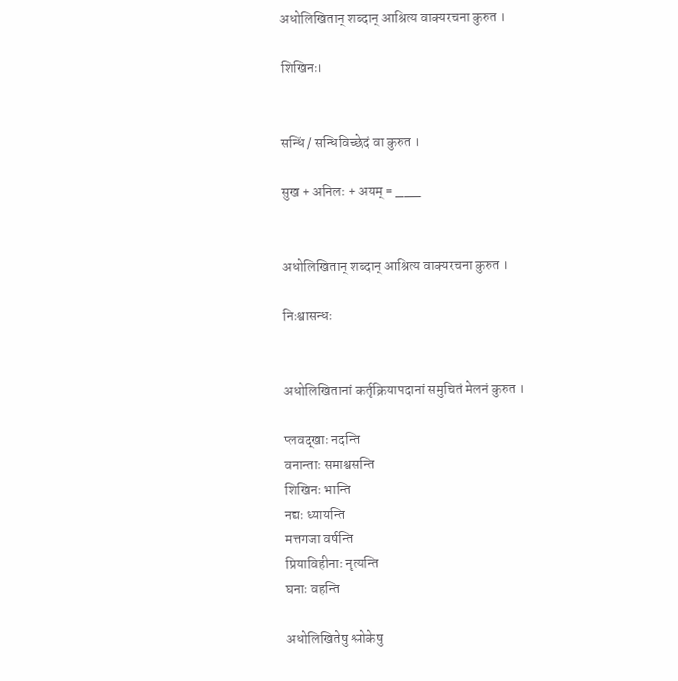अधोलिखितान्‌ शब्दान्‌ आश्रित्य वाक्यरचना कुरुत ।

शिखिनः।


सन्धिं / सन्धिविच्छेदं वा कुरुत ।

सुख + अनिलः + अयम्‌ = ___


अधोलिखितान्‌ शब्दान्‌ आश्रित्य वाक्यरचना कुरुत ।

निःश्वासन्धः


अधोलिखितानां कर्तृक्रियापदानां समुचितं मेलनं कुरुत ।

प्लवद्खाः नदन्ति
वनान्ताः समाश्वसन्ति
शिखिनः भान्ति
नद्यः ध्यायन्ति
मत्तगजा वर्षन्ति
प्रियाविहीनाः नृत्यन्ति
घनाः वहन्ति

अधोलिखितेषु श्लोकेषु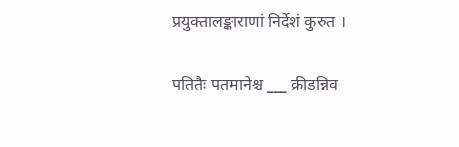प्रयुक्तालङ्काराणां निर्देशं कुरुत ।

पतितैः पतमानेश्च ___ क्रीडन्निव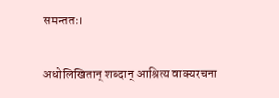समन्ततः।


अधोलिखितान्‌ शब्दान्‌ आश्रित्य वाक्यरचना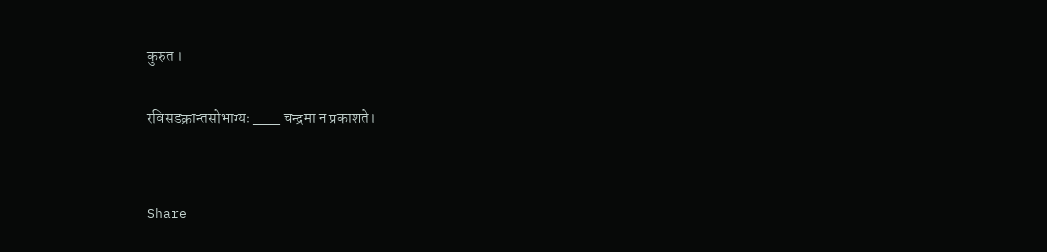कुरुत ।

रविसडक्रान्तसोभाग्यः ___ चन्द्रमा न प्रकाशते।


Share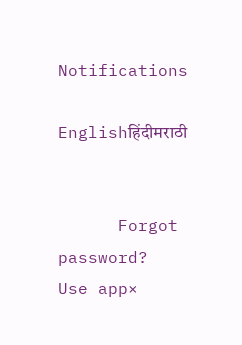Notifications

Englishहिंदीमराठी


      Forgot password?
Use app×